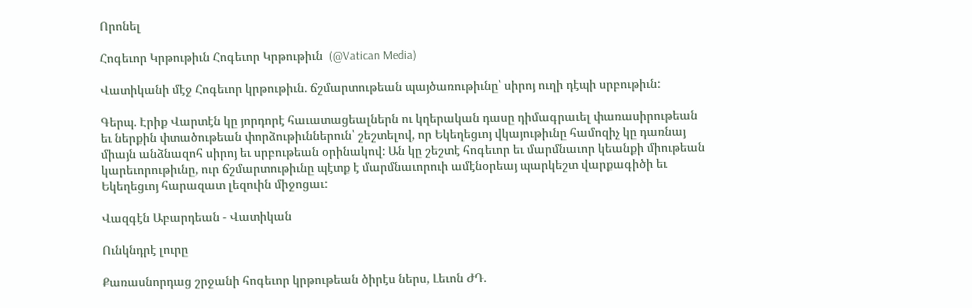Որոնել

Հոգեւոր Կրթութիւն Հոգեւոր Կրթութիւն  (@Vatican Media)

Վատիկանի մէջ Հոգեւոր կրթութիւն. ճշմարտութեան պայծառութիւնը՝ սիրոյ ուղի դէպի սրբութիւն:

Գերպ. Էրիք Վարտէն կը յորդորէ հաւատացեալներն ու կղերական դասը դիմագրաւել փառասիրութեան եւ ներքին փտածութեան փորձութիւններուն՝ շեշտելով, որ Եկեղեցւոյ վկայութիւնը համոզիչ կը դառնայ միայն անձնազոհ սիրոյ եւ սրբութեան օրինակով: Ան կը շեշտէ հոգեւոր եւ մարմնաւոր կեանքի միութեան կարեւորութիւնը, ուր ճշմարտութիւնը պէտք է մարմնաւորուի ամէնօրեայ պարկեշտ վարքագիծի եւ Եկեղեցւոյ հարազատ լեզուին միջոցաւ:

Վազգէն Աբարդեան - Վատիկան

Ունկնդրէ լուրը

Քառասնորդաց շրջանի հոգեւոր կրթութեան ծիրէս ներս, Լեւոն ԺԴ.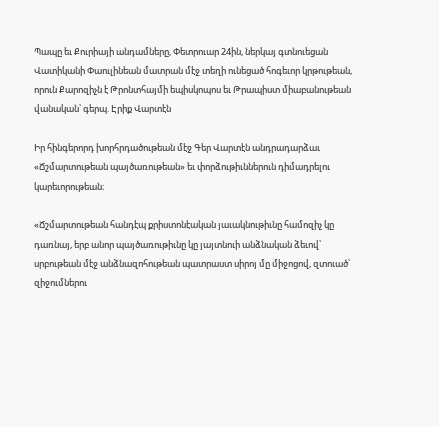Պապը եւ Քուրիայի անդամները, Փետրուար 24ին, ներկայ գտնուեցան Վատիկանի Փաուլինեան մատրան մէջ տեղի ունեցած հոգեւոր կրթութեան, որուն Քարոզիչն է Թրոնտհայմի եպիսկոպոս եւ Թրապիստ միաբանութեան վանական՝ գերպ. Էրիք Վարտէն

Իր հինգերորդ խորհրդածութեան մէջ Գեր Վարտէն անդրադարձաւ «Ճշմարտութեան պայծառութեան» եւ փորձութիւններուն դիմադրելու կարեւորութեան։

«Ճշմարտութեան հանդէպ քրիստոնէական յաւակնութիւնը համոզիչ կը դառնայ, երբ անոր պայծառութիւնը կը յայտնուի անձնական ձեւով՝ սրբութեան մէջ անձնազոհութեան պատրաստ սիրոյ մը միջոցով, զտուած՝ զիջումներու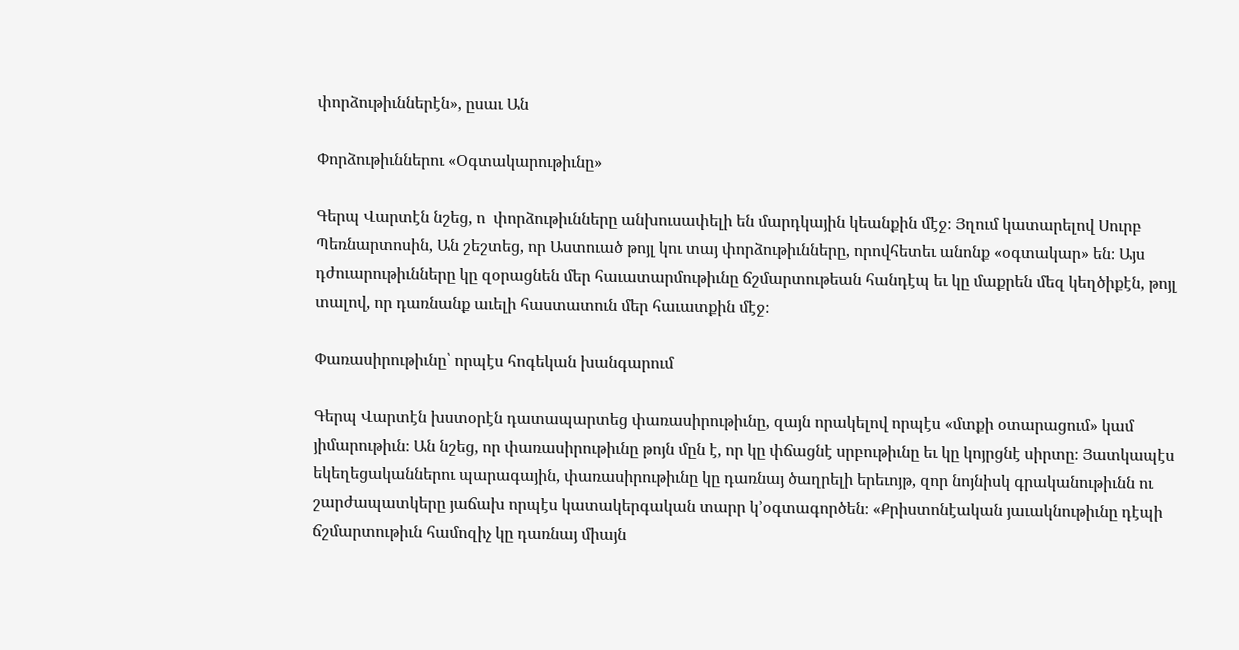փորձութիւններէն», ըսաւ Ան

Փորձութիւններու «Օգտակարութիւնը»

Գերպ Վարտէն նշեց, ո  փորձութիւնները անխուսափելի են մարդկային կեանքին մէջ։ Յղում կատարելով Սուրբ Պեռնարտոսին, Ան շեշտեց, որ Աստուած թոյլ կու տայ փորձութիւնները, որովհետեւ անոնք «օգտակար» են։ Այս դժուարութիւնները կը զօրացնեն մեր հաւատարմութիւնը ճշմարտութեան հանդէպ եւ կը մաքրեն մեզ կեղծիքէն, թոյլ տալով, որ դառնանք աւելի հաստատուն մեր հաւատքին մէջ։

Փառասիրութիւնը՝ որպէս հոգեկան խանգարում

Գերպ Վարտէն խստօրէն դատապարտեց փառասիրութիւնը, զայն որակելով որպէս «մտքի օտարացում» կամ յիմարութիւն։ Ան նշեց, որ փառասիրութիւնը թոյն մըն է, որ կը փճացնէ սրբութիւնը եւ կը կոյրցնէ սիրտը։ Յատկապէս եկեղեցականներու պարագային, փառասիրութիւնը կը դառնայ ծաղրելի երեւոյթ, զոր նոյնիսկ գրականութիւնն ու շարժապատկերը յաճախ որպէս կատակերգական տարր կ՚օգտագործեն։ «Քրիստոնէական յաւակնութիւնը դէպի ճշմարտութիւն համոզիչ կը դառնայ միայն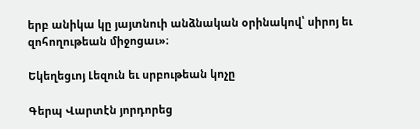երբ անիկա կը յայտնուի անձնական օրինակով՝ սիրոյ եւ զոհողութեան միջոցաւ»։

Եկեղեցւոյ Լեզուն եւ սրբութեան կոչը

Գերպ Վարտէն յորդորեց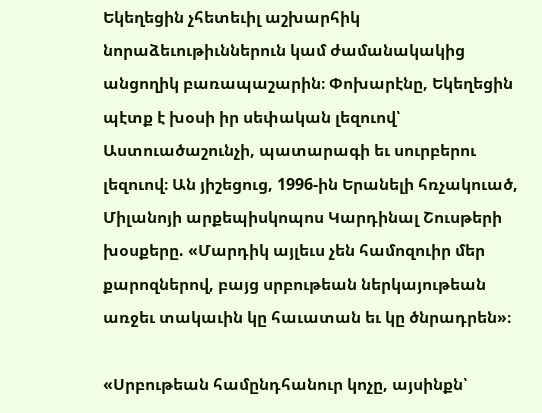Եկեղեցին չհետեւիլ աշխարհիկ նորաձեւութիւններուն կամ ժամանակակից անցողիկ բառապաշարին։ Փոխարէնը, Եկեղեցին պէտք է խօսի իր սեփական լեզուով՝ Աստուածաշունչի, պատարագի եւ սուրբերու լեզուով։ Ան յիշեցուց, 1996-ին Երանելի հռչակուած, Միլանոյի արքեպիսկոպոս Կարդինալ Շուսթերի խօսքերը. «Մարդիկ այլեւս չեն համոզուիր մեր քարոզներով, բայց սրբութեան ներկայութեան առջեւ տակաւին կը հաւատան եւ կը ծնրադրեն»։

«Սրբութեան համընդհանուր կոչը, այսինքն՝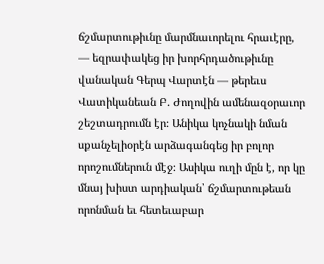ճշմարտութիւնը մարմնաւորելու հրաւէրը, — եզրափակեց իր խորհրդածութիւնը վանական Գերպ Վարտէն — թերեւս Վատիկանեան Բ. Ժողովին ամենազօրաւոր շեշտադրումն էր։ Անիկա կոչնակի նման սքանչելիօրէն արձագանգեց իր բոլոր որոշումներուն մէջ։ Ասիկա ուղի մըն է, որ կը մնայ խիստ արդիական՝ ճշմարտութեան որոնման եւ հետեւաբար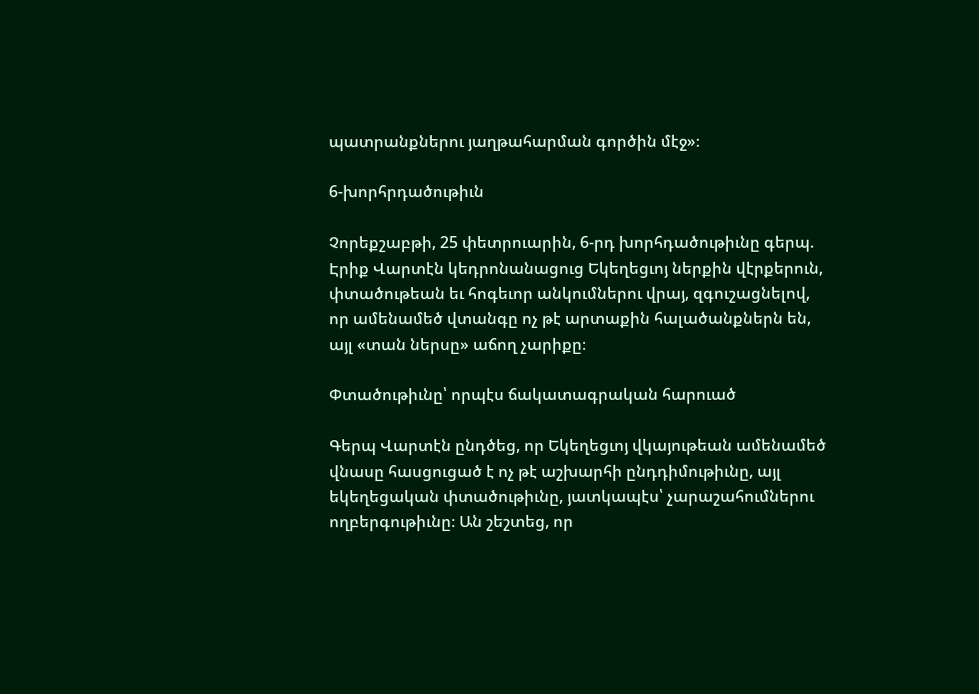պատրանքներու յաղթահարման գործին մէջ»։

6-խորհրդածութիւն

Չորեքշաբթի, 25 փետրուարին, 6-րդ խորհդածութիւնը գերպ. Էրիք Վարտէն կեդրոնանացուց Եկեղեցւոյ ներքին վէրքերուն, փտածութեան եւ հոգեւոր անկումներու վրայ, զգուշացնելով, որ ամենամեծ վտանգը ոչ թէ արտաքին հալածանքներն են, այլ «տան ներսը» աճող չարիքը։

Փտածութիւնը՝ որպէս ճակատագրական հարուած

Գերպ Վարտէն ընդծեց, որ Եկեղեցւոյ վկայութեան ամենամեծ վնասը հասցուցած է ոչ թէ աշխարհի ընդդիմութիւնը, այլ եկեղեցական փտածութիւնը, յատկապէս՝ չարաշահումներու ողբերգութիւնը։ Ան շեշտեց, որ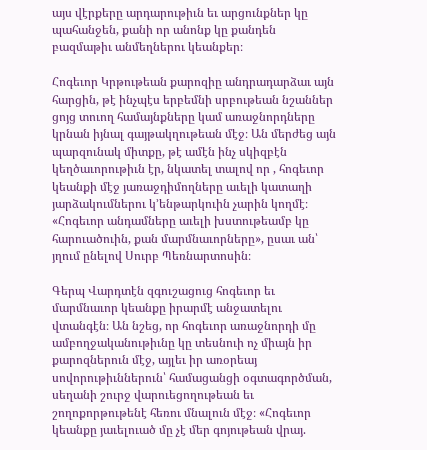այս վէրքերը արդարութիւն եւ արցունքներ կը պահանջեն, քանի որ անոնք կը քանդեն բազմաթիւ անմեղներու կեանքեր։

Հոգեւոր Կրթութեան քարոզիը անդրադարձաւ այն հարցին, թէ ինչպէս երբեմնի սրբութեան նշաններ ցոյց տուող համայնքները կամ առաջնորդները կրնան իյնալ գայթակղութեան մէջ։ Ան մերժեց այն պարզունակ միտքը, թէ ամէն ինչ սկիզբէն կեղծաւորութիւն էր, նկատել տալով որ , հոգեւոր կեանքի մէջ յառաջդիմողները աւելի կատաղի յարձակումներու կ՚ենթարկուին չարին կողմէ։ «Հոգեւոր անդամները աւելի խստութեամբ կը հարուածուին, քան մարմնաւորները», ըսաւ ան՝ յղում ընելով Սուրբ Պեռնարտոսին։

Գերպ Վարդտէն զգուշացուց հոգեւոր եւ մարմնաւոր կեանքը իրարմէ անջատելու վտանգէն։ Ան նշեց, որ հոգեւոր առաջնորդի մը ամբողջականութիւնը կը տեսնուի ոչ միայն իր քարոզներուն մէջ, այլեւ իր առօրեայ սովորութիւններուն՝ համացանցի օգտագործման, սեղանի շուրջ վարուեցողութեան եւ շողոքորթութենէ հեռու մնալուն մէջ։ «Հոգեւոր կեանքը յաւելուած մը չէ մեր գոյութեան վրայ.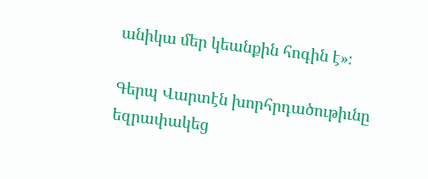անիկա մեր կեանքին հոգին է»։

Գերպ Վարտէն խորհրդածութիւնը եզրափակեց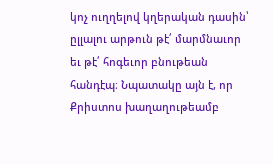կոչ ուղղելով կղերական դասին՝ ըլլալու արթուն թէ՛ մարմնաւոր եւ թէ՛ հոգեւոր բնութեան հանդէպ։ Նպատակը այն է, որ Քրիստոս խաղաղութեամբ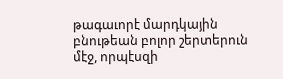թագաւորէ մարդկային բնութեան բոլոր շերտերուն մէջ, որպէսզի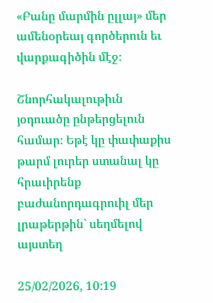«Բանը մարմին ըլլայ» մեր ամենօրեայ գործերուն եւ վարքագիծին մէջ։

Շնորհակալութիւն յօդուածը ընթերցելուն համար։ Եթէ կը փափաքիս թարմ լուրեր ստանալ կը հրաւիրենք բաժանորդագրուիլ մեր լրաթերթին` սեղմելով այստեղ

25/02/2026, 10:19